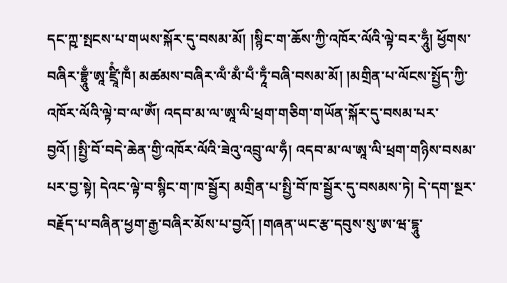དང་ཀྵ་སྤངས་པ་གཡས་སྐོར་དུ་བསམ་མོ། །སྙིང་ག་ཆོས་ཀྱི་འཁོར་ལོའི་ལྟེ་བར་ཧཱུྃ། ཕྱོགས་བཞིར་བྷྲཱུྃ་ཨཱ་ཛྲཱིཾ་ཁྃ། མཚམས་བཞིར་ལྃ་མྃ་པྃ་ཏཱྃ་བཞི་བསམ་མོ། །མགྲིན་པ་ལོངས་སྤྱོད་ཀྱི་འཁོར་ལོའི་ལྟེ་བ་ལ་ཨོཾ། འདབ་མ་ལ་ཨཱ་ལི་ཕྲག་གཅིག་གཡོན་སྐོར་དུ་བསམ་པར་བྱའོ། །སྤྱི་བོ་བདེ་ཆེན་གྱི་འཁོར་ལོའི་ཟེའུ་འབྲུ་ལ་ཧྃ། འདབ་མ་ལ་ཨཱ་ལི་ཕྲག་གཉིས་བསམ་པར་བྱ་སྟེ། དེའང་ལྟེ་བ་སྙིང་ག་ཁ་སྦྱོར། མགྲིན་པ་སྤྱི་བོ་ཁ་སྦྱོར་དུ་བསམས་ཏེ། དེ་དག་སྔར་བརྗོད་པ་བཞིན་ཕྱག་རྒྱ་བཞིར་མོས་པ་བྱའོ། །གཞན་ཡང་རྩ་དབུས་སུ་ཨ་ཝ་དྷཱུ་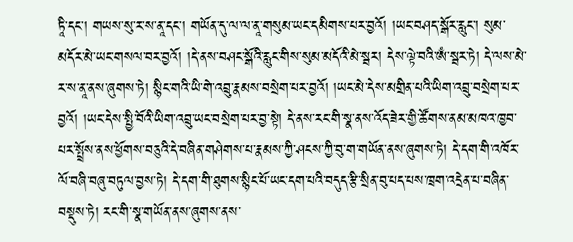ཏཱི་དང་། གཡས་སུ་ར་ས་ནཱ་དང་། གཡོན་དུ་ལ་ལ་ནཱ་གསུམ་ཡང་དམིགས་པར་བྱའོ། །ཡང་བཤད་སྒོར་རླུང་། སུམ་མདོར་མེ་ཡང་གསལ་བར་བྱའོ། །དེ་ནས་བཤང་སྒོའི་རླུང་གིས་སུམ་མདོའི་མེ་སྦར། དེས་ལྟེ་བའི་ཨྃ་སྦར་ཏེ། དེ་ལས་མེ་ར་ས་ནཱ་ནས་ཞུགས་ཏེ། སྙིང་གའི་ཡི་གེ་འབྲུ་རྣམས་བསྲེག་པར་བྱའོ། །ཡང་མེ་དེས་མགྲིན་པའི་ཡིག་འབྲུ་བསྲེག་པར་བྱའོ། །ཡང་དེས་སྤྱི་བོའི་ཡིག་འབྲུ་ཡང་བསྲེག་པར་བྱ་སྟེ། དེ་ནས་རང་གི་སྣ་ནས་འོད་ཟེར་གྱི་ཚོགས་ནམ་མཁའ་ཁྱབ་པར་སྤྲོས་ནས་ཕྱོགས་བཅུའི་དེ་བཞིན་གཤེགས་པ་རྣམས་ཀྱི་ཤངས་ཀྱི་བུ་ག་གཡོན་ནས་ཞུགས་ཏེ། དེ་དག་གི་འཁོར་ལོ་བཞི་བཞུ་བཏུལ་བྱས་ཏེ། དེ་དག་གི་ཐུགས་སྙིང་པོ་ཡང་དག་པའི་བདུད་རྩི་སྲིན་བུ་པད་པས་ཁྲག་འདྲེན་པ་བཞིན་བསྡུས་ཏེ། རང་གི་སྣ་གཡོན་ནས་ཞུགས་ནས་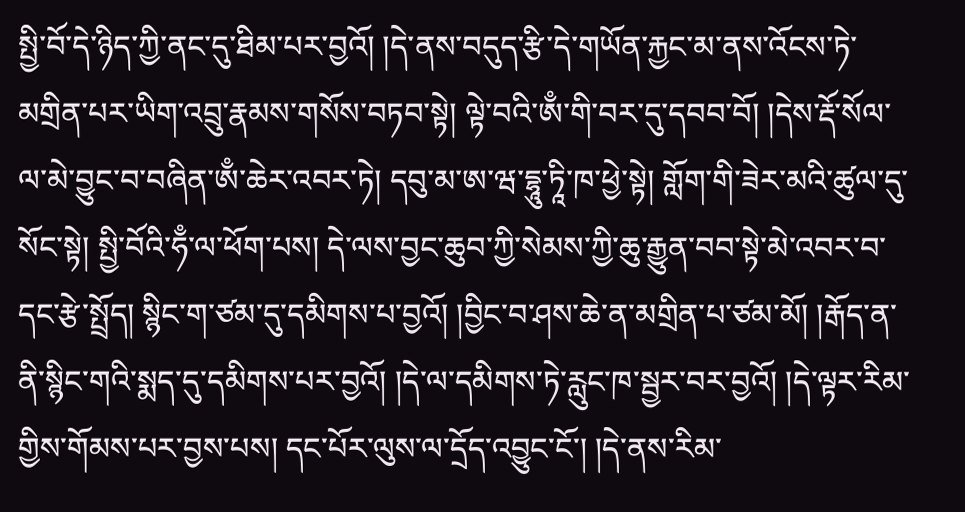སྤྱི་བོ་དེ་ཉིད་ཀྱི་ནང་དུ་ཐིམ་པར་བྱའོ། །དེ་ནས་བདུད་རྩི་དེ་གཡོན་རྐྱང་མ་ནས་འོངས་ཏེ་མགྲིན་པར་ཡིག་འབྲུ་རྣམས་གསོས་བཏབ་སྟེ། ལྟེ་བའི་ཨྃ་གི་བར་དུ་དབབ་བོ། །དེས་རྡོ་སོལ་ལ་མེ་བྱུང་བ་བཞིན་ཨྃ་ཆེར་འབར་ཏེ། དབུ་མ་ཨ་ཝ་དྷཱུ་ཏཱི་ཁ་ཕྱེ་སྟེ། གློག་གི་ཟེར་མའི་ཚུལ་དུ་སོང་སྟེ། སྤྱི་བོའི་ཧྃ་ལ་ཕོག་པས། དེ་ལས་བྱང་ཆུབ་ཀྱི་སེམས་ཀྱི་ཆུ་རྒྱུན་བབ་སྟེ་མེ་འབར་བ་དང་རྩེ་སྤྲོད། སྙིང་ག་ཙམ་དུ་དམིགས་པ་བྱའོ། །བྱིང་བ་ཤས་ཆེ་ན་མགྲིན་པ་ཙམ་མོ། །རྒོད་ན་ནི་སྙིང་གའི་སྨད་དུ་དམིགས་པར་བྱའོ། །དེ་ལ་དམིགས་ཏེ་རླུང་ཁ་སྦྱར་བར་བྱའོ། །དེ་ལྟར་རིམ་གྱིས་གོམས་པར་བྱས་པས། དང་པོར་ལུས་ལ་དྲོད་འབྱུང་ངོ་། །དེ་ནས་རིམ་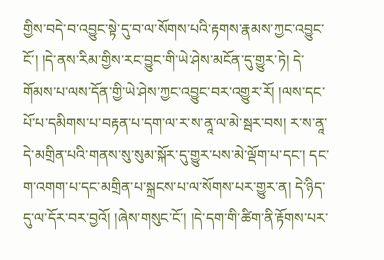གྱིས་བདེ་བ་འབྱུང་སྟེ་དུ་བ་ལ་སོགས་པའི་རྟགས་རྣམས་ཀྱང་འབྱུང་ངོ་། །དེ་ནས་རིམ་གྱིས་རང་བྱུང་གི་ཡེ་ཤེས་མངོན་དུ་གྱུར་ཏེ། དེ་གོམས་པ་ལས་དོན་གྱི་ཡེ་ཤེས་ཀྱང་འབྱུང་བར་འགྱུར་རོ། །ལས་དང་པོ་པ་དམིགས་པ་བརྟན་པ་དག་ལ་ར་ས་ནཱ་ལ་མེ་སྦར་བས། ར་ས་ནཱ་དེ་མགྲིན་པའི་གནས་སུ་སུམ་སྐོར་དུ་གྱུར་པས་མེ་ལྡོག་པ་དང་། དང་ག་འགག་པ་དང་མགྲིན་པ་སྐྲངས་པ་ལ་སོགས་པར་གྱུར་ན། དེ་ཉིད་དུ་ལ་དོར་བར་བྱའོ། །ཞེས་གསུང་ངོ་། །དེ་དག་གི་ཚིག་ནི་རྟོགས་པར་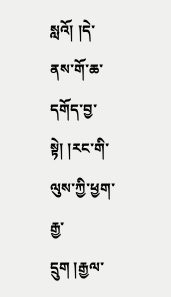སླའོ། །དེ་ནས་གོ་ཆ་དགོད་བྱ་སྟེ། །རང་གི་ལུས་ཀྱི་ཕྱག་རྒྱ་དྲུག །རྒྱལ་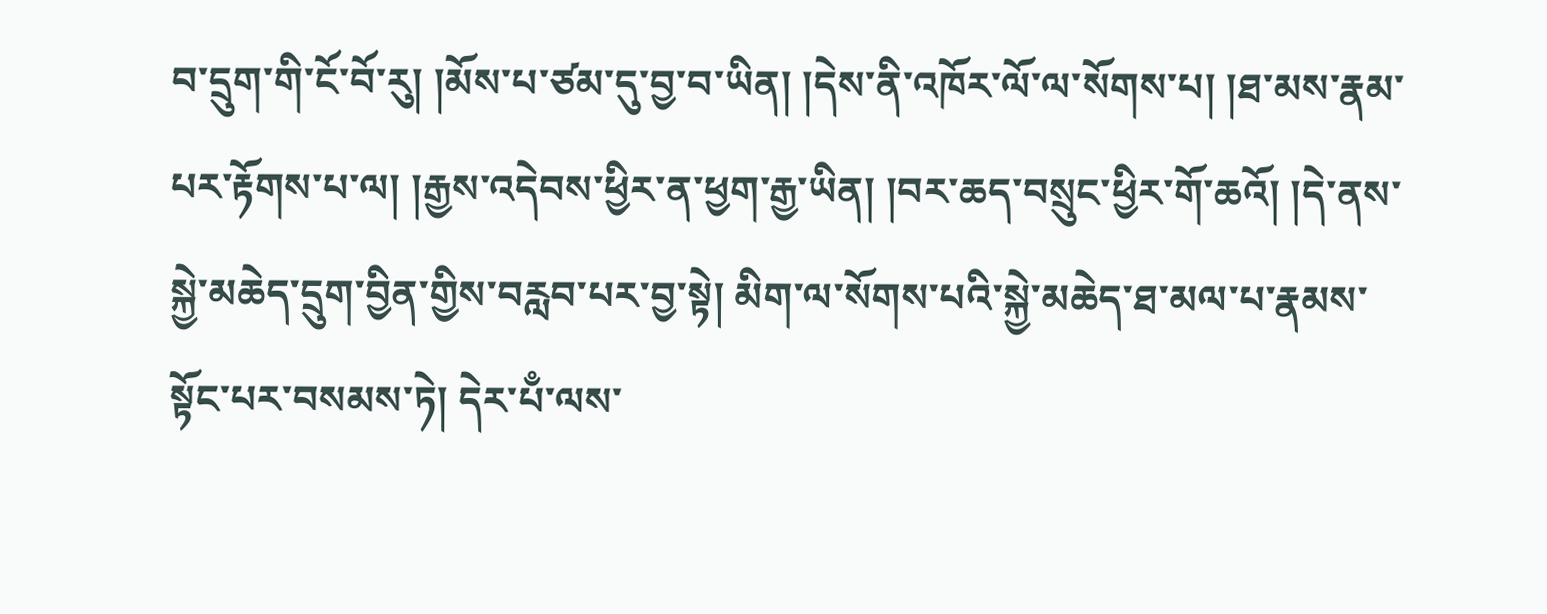བ་དྲུག་གི་ངོ་བོ་རུ། །མོས་པ་ཙམ་དུ་བྱ་བ་ཡིན། །དེས་ནི་འཁོར་ལོ་ལ་སོགས་པ། །ཐ་མས་རྣམ་པར་རྟོགས་པ་ལ། །རྒྱས་འདེབས་ཕྱིར་ན་ཕྱག་རྒྱ་ཡིན། །བར་ཆད་བསྲུང་ཕྱིར་གོ་ཆའོ། །དེ་ནས་སྐྱེ་མཆེད་དྲུག་བྱིན་གྱིས་བརླབ་པར་བྱ་སྟེ། མིག་ལ་སོགས་པའི་སྐྱེ་མཆེད་ཐ་མལ་པ་རྣམས་སྟོང་པར་བསམས་ཏེ། དེར་པྃ་ལས་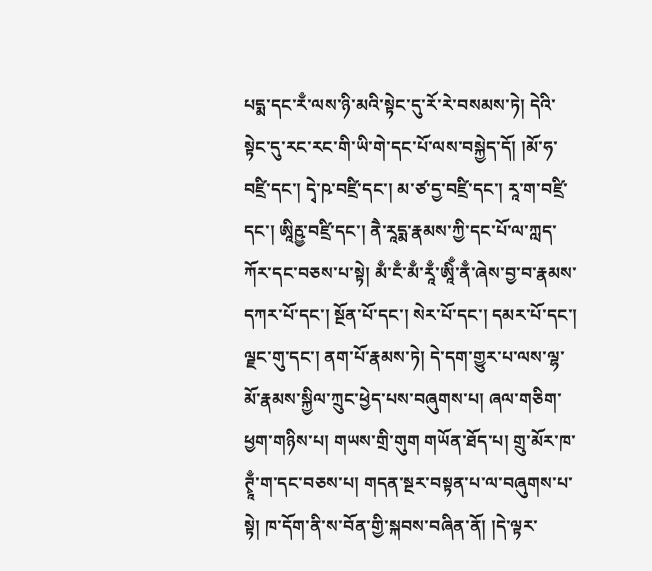པདྨ་དང་རྃ་ལས་ཉི་མའི་སྟེང་དུ་རོ་རེ་བསམས་ཏེ། དེའི་སྟེང་དུ་རང་རང་གི་ཡི་གེ་དང་པོ་ལས་བསྐྱེད་དོ། །མོ་ཧ་བཛྲི་དང་། དྭེ་ཥ་བཛྲི་དང་། མ་ཙ་དྱ་བཛྲི་དང་། རཱ་ག་བཛྲི་དང་། ཨཱིརྵྱ་བཛྲི་དང་། ནཻ་རཱདྨ་རྣམས་ཀྱི་དང་པོ་ལ་ཀླད་ཀོར་དང་བཅས་པ་སྟེ། མྃ་ངྃ་མྃ་རཱྃ་ཨཱིྃ་ནྃ་ཞེས་བྱ་བ་རྣམས་དཀར་པོ་དང་། སྔོན་པོ་དང་། སེར་པོ་དང་། དམར་པོ་དང་། ལྗང་གུ་དང་། ནག་པོ་རྣམས་ཏེ། དེ་དག་གྱུར་པ་ལས་ལྷ་མོ་རྣམས་སྐྱིལ་ཀྲུང་ཕྱེད་པས་བཞུགས་པ། ཞལ་གཅིག་ཕྱག་གཉིས་པ། གཡས་གྲི་གུག གཡོན་ཐོད་པ། གྲུ་མོར་ཁ་ཊྭཱྃ་ག་དང་བཅས་པ། གདན་སྔར་བསྟན་པ་ལ་བཞུགས་པ་སྟེ། ཁ་དོག་ནི་ས་བོན་གྱི་སྐབས་བཞིན་ནོ། །དེ་ལྟར་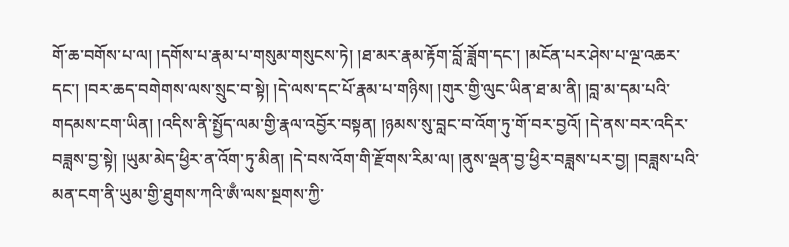གོ་ཆ་བགོས་པ་ལ། །དགོས་པ་རྣམ་པ་གསུམ་གསུངས་ཏེ། །ཐ་མར་རྣམ་རྟོག་བློ་ཟློག་དང་། །མངོན་པར་ཤེས་པ་ལྔ་འཆར་དང་། །བར་ཆད་བགེགས་ལས་སྲུང་བ་སྟེ། །དེ་ལས་དང་པོ་རྣམ་པ་གཉིས། །གུར་གྱི་ལུང་ཡིན་ཐ་མ་ནི། །བླ་མ་དམ་པའི་གདམས་ངག་ཡིན། །འདིས་ནི་སྤྱོད་ལམ་གྱི་རྣལ་འབྱོར་བསྟན། །ཉམས་སུ་བླང་བ་འོག་ཏུ་གོ་བར་བྱའོ། །དེ་ནས་བར་འདིར་བཟླས་བྱ་སྟེ། །ཡུམ་མེད་ཕྱིར་ན་འོག་ཏུ་མིན། །དེ་བས་འོག་གི་རྫོགས་རིམ་ལ། །ནུས་ལྡན་བྱ་ཕྱིར་བཟླས་པར་བྱ། །བཟླས་པའི་མན་ངག་ནི་ཡུམ་གྱི་ཐུགས་ཀའི་ཨྃ་ལས་སྔགས་ཀྱི་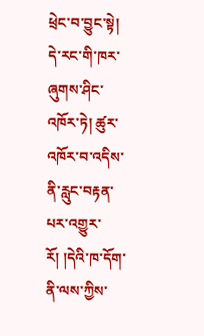ཕྲེང་བ་བྱུང་སྟེ། དེ་རང་གི་ཁར་ཞུགས་ཤིང་འཁོར་ཏེ། ཚུར་འཁོར་བ་འདིས་ནི་རླུང་བརྟན་པར་འགྱུར་རོ། །དེའི་ཁ་དོག་ནི་ལས་ཀྱིས་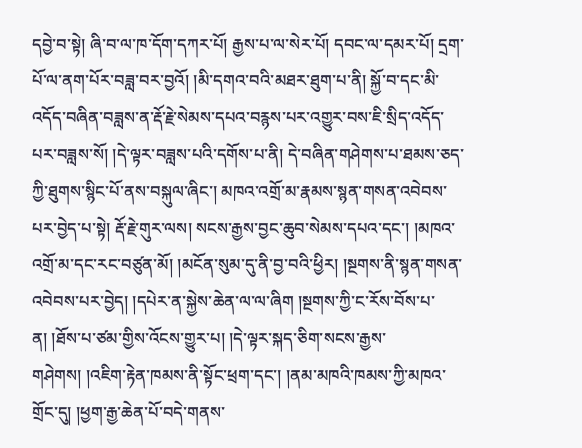དབྱེ་བ་སྟེ། ཞི་བ་ལ་ཁ་དོག་དཀར་པོ། རྒྱས་པ་ལ་སེར་པོ། དབང་ལ་དམར་པོ། དྲག་པོ་ལ་ནག་པོར་བཟླ་བར་བྱའོ། །མི་དགའ་བའི་མཐར་ཐུག་པ་ནི། སྐྱོ་བ་དང་མི་འདོད་བཞིན་བཟླས་ན་རྡོ་རྗེ་སེམས་དཔའ་བརྙས་པར་འགྱུར་བས་ཇི་སྲིད་འདོད་པར་བཟླས་སོ། །དེ་ལྟར་བཟླས་པའི་དགོས་པ་ནི། དེ་བཞིན་གཤེགས་པ་ཐམས་ཅད་ཀྱི་ཐུགས་སྙིང་པོ་ནས་བསྐུལ་ཞིང་། མཁའ་འགྲོ་མ་རྣམས་སྙན་གསན་འབེབས་པར་བྱེད་པ་སྟེ། རྡོ་རྗེ་གུར་ལས། སངས་རྒྱས་བྱང་ཆུབ་སེམས་དཔའ་དང་། །མཁའ་འགྲོ་མ་དང་རང་བཙུན་མོ། །མངོན་སུམ་དུ་ནི་བྱ་བའི་ཕྱིར། །སྔགས་ནི་སྙན་གསན་འབེབས་པར་བྱེད། །དཔེར་ན་སྐྱེས་ཆེན་ལ་ལ་ཞིག །སྔགས་ཀྱི་ང་རོས་བོས་པ་ན། །ཐོས་པ་ཙམ་གྱིས་འོངས་གྱུར་པ། །དེ་ལྟར་སྐད་ཅིག་སངས་རྒྱས་གཤེགས། །འཇིག་རྟེན་ཁམས་ནི་སྟོང་ཕྲག་དང་། །ནམ་མཁའི་ཁམས་ཀྱི་མཁའ་གྲོང་དུ། །ཕྱག་རྒྱ་ཆེན་པོ་བདེ་གནས་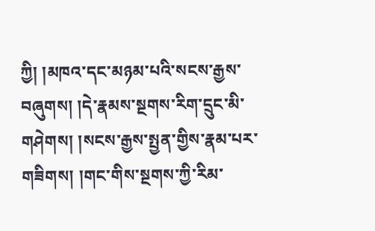ཀྱི། །མཁའ་དང་མཉམ་པའི་སངས་རྒྱས་བཞུགས། །དེ་རྣམས་སྔགས་རིག་དྲུང་མི་གཤེགས། །སངས་རྒྱས་སྤྱན་གྱིས་རྣམ་པར་གཟིགས། །གང་གིས་སྔགས་ཀྱི་རིམ་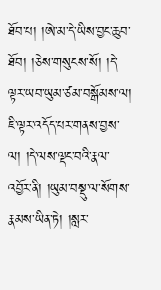ཐོབ་པ། །ཨེ་མ་དེ་ཡིས་བྱང་ཆུབ་ཐོབ། །ཅེས་གསུངས་སོ། །དེ་ལྟར་ཡབ་ཡུམ་ཙམ་བསྒོམས་ལ། ཇི་ལྟར་འདོད་པར་གནས་བྱས་ལ། །དེ་ལས་ལྡང་བའི་རྣལ་འབྱོར་ནི། །ཡུམ་བསྡུ་ལ་སོགས་རྣམས་ཡིན་ཏེ། །སླར་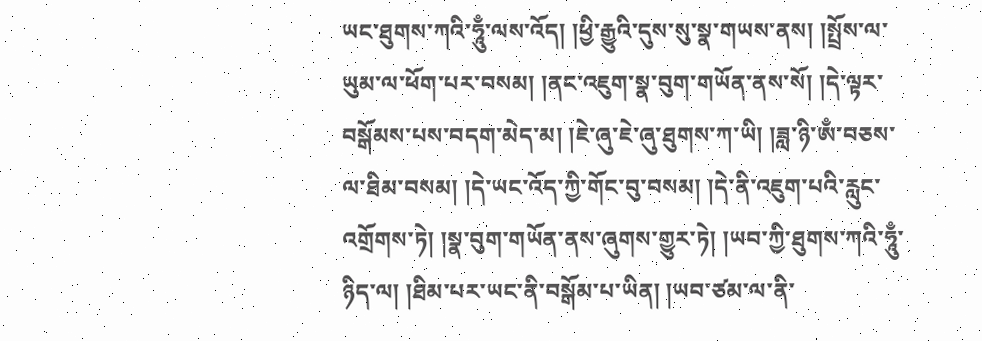ཡང་ཐུགས་ཀའི་ཧཱུྃ་ལས་འོད། །ཕྱི་རྒྱུའི་དུས་སུ་སྣ་གཡས་ནས། །སྤྲོས་ལ་ཡུམ་ལ་ཕོག་པར་བསམ། །ནང་འཇུག་སྣ་བུག་གཡོན་ནས་སོ། །དེ་ལྟར་བསྒོམས་པས་བདག་མེད་མ། །ཇེ་ཞུ་ཇེ་ཞུ་ཐུགས་ཀ་ཡི། །ཟླ་ཉི་ཨྃ་བཅས་ལ་ཐིམ་བསམ། །དེ་ཡང་འོད་ཀྱི་གོང་བུ་བསམ། །དེ་ནི་འཇུག་པའི་རླུང་འགྲོགས་ཏེ། །སྣ་བུག་གཡོན་ནས་ཞུགས་གྱུར་ཏེ། །ཡབ་ཀྱི་ཐུགས་ཀའི་ཧཱུྃ་ཉིད་ལ། །ཐིམ་པར་ཡང་ནི་བསྒོམ་པ་ཡིན། །ཡབ་ཙམ་ལ་ནི་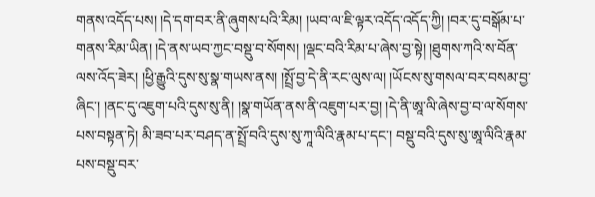གནས་འདོད་པས། །དེ་དག་བར་ནི་ཞུགས་པའི་རིམ། །ཡབ་ལ་ཇི་ལྟར་འདོད་འདོད་ཀྱི། །བར་དུ་བསྒོམ་པ་གནས་རིམ་ཡིན། །དེ་ནས་ཡབ་ཀྱང་བསྡུ་བ་སོགས། །ལྡང་བའི་རིམ་པ་ཞེས་བྱ་སྟེ། །ཐུགས་ཀའི་ས་བོན་ལས་འོད་ཟེར། །ཕྱི་རྒྱུའི་དུས་སུ་སྣ་གཡས་ནས། །སྤྲོ་བྱ་དེ་ནི་རང་ལུས་ལ། །ཡོངས་སུ་གསལ་བར་བསམ་བྱ་ཞིང་། །ནང་དུ་འཇུག་པའི་དུས་སུ་ནི། །སྣ་གཡོན་ནས་ནི་འཇུག་པར་བྱ། །དེ་ནི་ཨཱ་ལི་ཞེས་བྱ་བ་ལ་སོགས་པས་བསྟན་ཏེ། མི་ཟབ་པར་བཤད་ན་སྤྲོ་བའི་དུས་སུ་ཀཱ་ལིའི་རྣམ་པ་དང་། བསྡུ་བའི་དུས་སུ་ཨཱ་ལིའི་རྣམ་པས་བསྡུ་བར་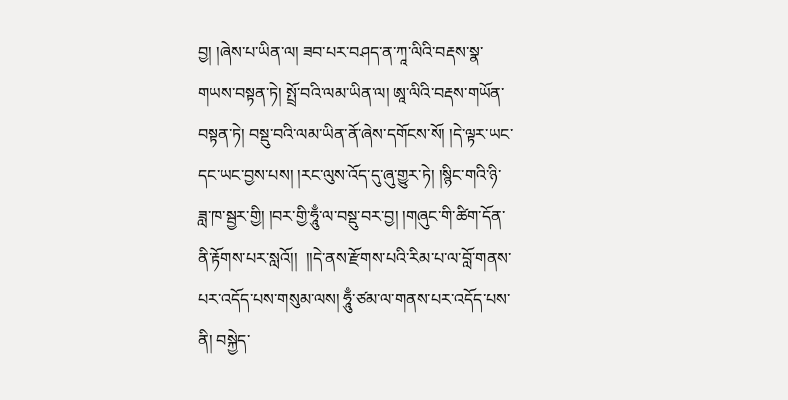བྱ། །ཞེས་པ་ཡིན་ལ། ཟབ་པར་བཤད་ན་ཀཱ་ལིའི་བརྡས་སྣ་གཡས་བསྟན་ཏེ། སྤྲོ་བའི་ལམ་ཡིན་ལ། ཨཱ་ལིའི་བརྡས་གཡོན་བསྟན་ཏེ། བསྡུ་བའི་ལམ་ཡིན་ནོ་ཞེས་དགོངས་སོ། །དེ་ལྟར་ཡང་དང་ཡང་བྱས་པས། །རང་ལུས་འོད་དུ་ཞུ་གྱུར་ཏེ། །སྙིང་གའི་ཉི་ཟླ་ཁ་སྦྱར་གྱི། །བར་གྱི་ཧཱུྃ་ལ་བསྡུ་བར་བྱ། །གཞུང་གི་ཚིག་དོན་ནི་རྟོགས་པར་སླའོ།།  །།དེ་ནས་རྫོགས་པའི་རིམ་པ་ལ་བློ་གནས་པར་འདོད་པས་གསུམ་ལས། ཧཱུྃ་ཙམ་ལ་གནས་པར་འདོད་པས་ནི། བསྐྱེད་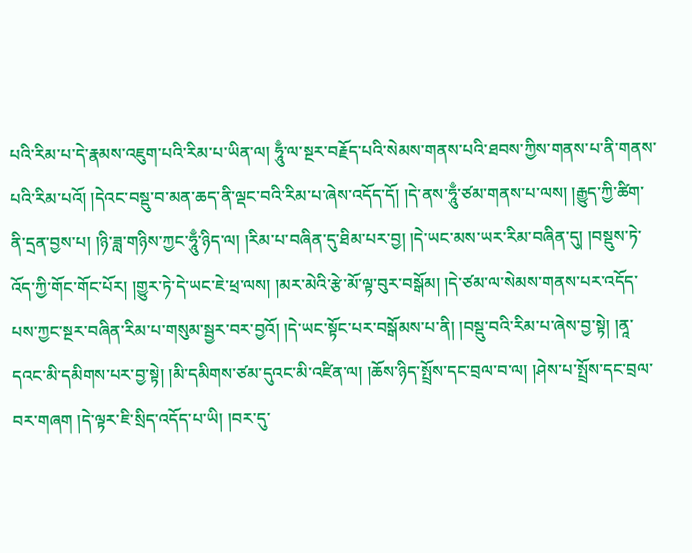པའི་རིམ་པ་དེ་རྣམས་འཇུག་པའི་རིམ་པ་ཡིན་ལ། ཧཱུྃ་ལ་སྔར་བརྗོད་པའི་སེམས་གནས་པའི་ཐབས་ཀྱིས་གནས་པ་ནི་གནས་པའི་རིམ་པའོ། །དེའང་བསྡུ་བ་མན་ཆད་ནི་ལྡང་བའི་རིམ་པ་ཞེས་འདོད་དོ། །དེ་ནས་ཧཱུྃ་ཙམ་གནས་པ་ལས། །རྒྱུད་ཀྱི་ཚིག་ནི་དྲན་བྱས་པ། །ཉི་ཟླ་གཉིས་ཀྱང་ཧཱུྃ་ཉིད་ལ། །རིམ་པ་བཞིན་དུ་ཐིམ་པར་བྱ། །དེ་ཡང་མས་ཡར་རིམ་བཞིན་དུ། །བསྡུས་ཏེ་འོད་ཀྱི་གོང་གོང་པོར། །གྱུར་ཏེ་དེ་ཡང་ཇེ་ཕྲ་ལས། །མར་མེའི་རྩེ་མོ་ལྟ་བུར་བསྒོམ། །དེ་ཙམ་ལ་སེམས་གནས་པར་འདོད་པས་ཀྱང་སྔར་བཞིན་རིམ་པ་གསུམ་སྦྱར་བར་བྱའོ། །དེ་ཡང་སྟོང་པར་བསྒོམས་པ་ནི། །བསྡུ་བའི་རིམ་པ་ཞེས་བྱ་སྟེ། །ནཱ་དའང་མི་དམིགས་པར་བྱ་སྟེ། །མི་དམིགས་ཙམ་དུའང་མི་འཛིན་ལ། །ཆོས་ཉིད་སྤྲོས་དང་བྲལ་བ་ལ། །ཤེས་པ་སྤྲོས་དང་བྲལ་བར་གཞག །དེ་ལྟར་ཇི་སྲིད་འདོད་པ་ཡི། །བར་དུ་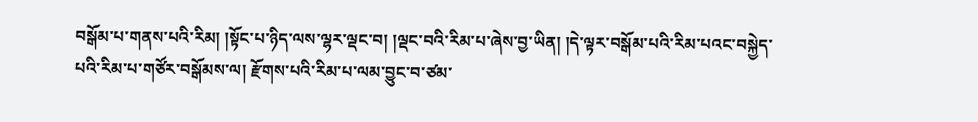བསྒོམ་པ་གནས་པའི་རིམ། །སྟོང་པ་ཉིད་ལས་ལྷར་ལྡང་བ། །ལྡང་བའི་རིམ་པ་ཞེས་བྱ་ཡིན། །དེ་ལྟར་བསྒོམ་པའི་རིམ་པའང་བསྐྱེད་པའི་རིམ་པ་གཙོར་བསྒོམས་ལ། རྫོགས་པའི་རིམ་པ་ལམ་བྱུང་བ་ཙམ་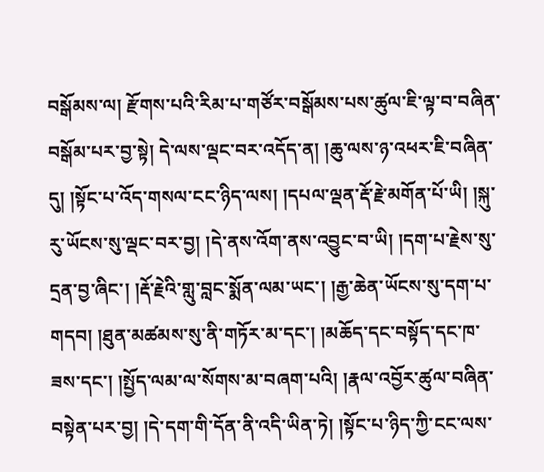བསྒོམས་ལ། རྫོགས་པའི་རིམ་པ་གཙོར་བསྒོམས་པས་ཚུལ་ཇི་ལྟ་བ་བཞིན་བསྒོམ་པར་བྱ་སྟེ། དེ་ལས་ལྡང་བར་འདོད་ན། །ཆུ་ལས་ཉ་འཕར་ཇི་བཞིན་དུ། །སྟོང་པ་འོད་གསལ་ངང་ཉིད་ལས། །དཔལ་ལྡན་རྡོ་རྗེ་མགོན་པོ་ཡི། །སྐུ་རུ་ཡོངས་སུ་ལྡང་བར་བྱ། །དེ་ནས་འོག་ནས་འབྱུང་བ་ཡི། །དག་པ་རྗེས་སུ་དྲན་བྱ་ཞིང་། །རྡོ་རྗེའི་གླུ་བླང་སྨོན་ལམ་ཡང་། །རྒྱ་ཆེན་ཡོངས་སུ་དག་པ་གདབ། །ཐུན་མཚམས་སུ་ནི་གཏོར་མ་དང་། །མཆོད་དང་བསྟོད་དང་ཁ་ཟས་དང་། །སྤྱོད་ལམ་ལ་སོགས་མ་བཞག་པའི། །རྣལ་འབྱོར་ཚུལ་བཞིན་བསྟེན་པར་བྱ། །དེ་དག་གི་དོན་ནི་འདི་ཡིན་ཏེ། །སྟོང་པ་ཉིད་ཀྱི་ངང་ལས་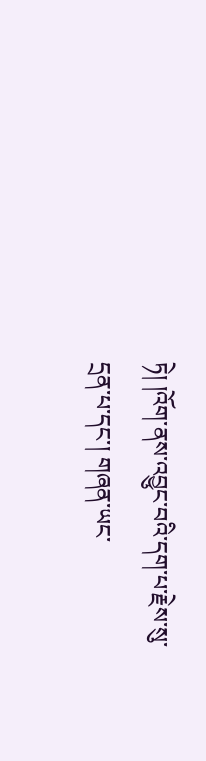ཏེ། །འོག་ནས་འབྱུང་བའི་དག་པ་རྗེས་སུ་དྲན་པ་དང་། གཞན་ཡང་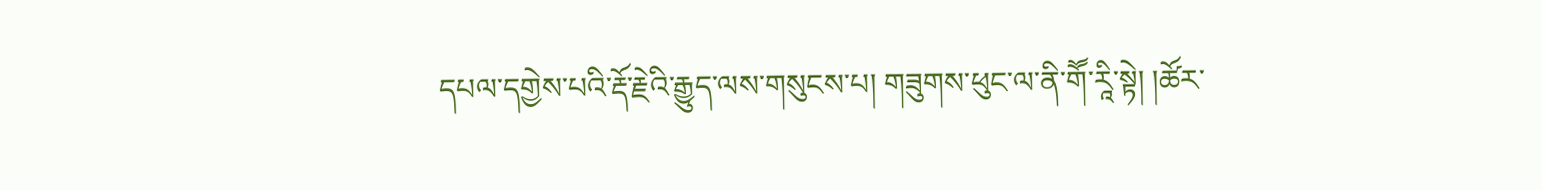དཔལ་དགྱེས་པའི་རྡོ་རྗེའི་རྒྱུད་ལས་གསུངས་པ། གཟུགས་ཕུང་ལ་ནི་གཽ་རཱི་སྟེ། །ཚོར་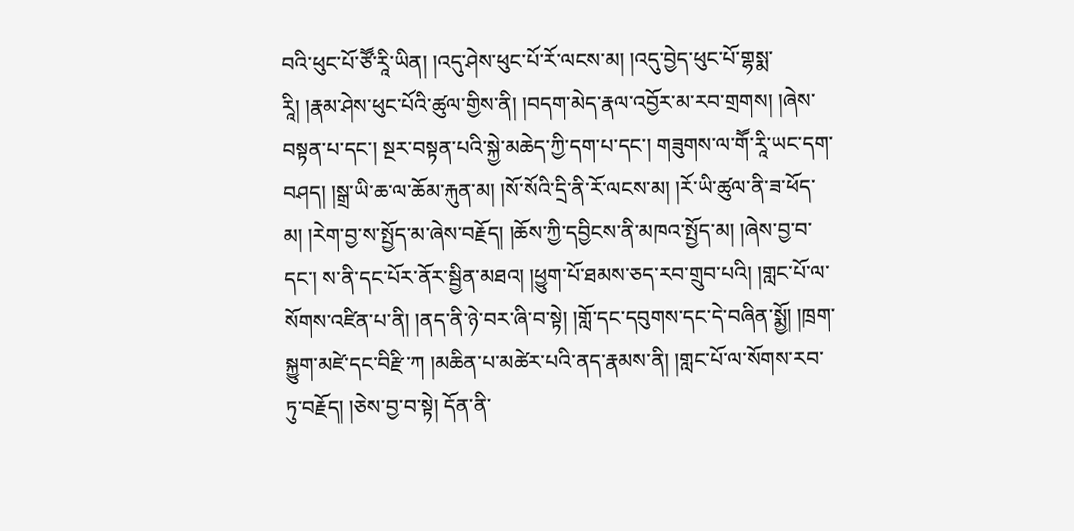བའི་ཕུང་པོ་ཙཽ་རཱི་ཡིན། །འདུ་ཤེས་ཕུང་པོ་རོ་ལངས་མ། །འདུ་བྱེད་ཕུང་པོ་གྷསྨ་རཱི། །རྣམ་ཤེས་ཕུང་པོའི་ཚུལ་གྱིས་ནི། །བདག་མེད་རྣལ་འབྱོར་མ་རབ་གྲགས། །ཞེས་བསྟན་པ་དང་། སྔར་བསྟན་པའི་སྐྱེ་མཆེད་ཀྱི་དག་པ་དང་། གཟུགས་ལ་གཽ་རཱི་ཡང་དག་བཤད། །སྒྲ་ཡི་ཆ་ལ་ཆོམ་རྐུན་མ། །སོ་སོའི་དྲི་ནི་རོ་ལངས་མ། །རོ་ཡི་ཚུལ་ནི་ཟ་ཕོད་མ། །རེག་བྱ་ས་སྤྱོད་མ་ཞེས་བརྗོད། །ཆོས་ཀྱི་དབྱིངས་ནི་མཁའ་སྤྱོད་མ། །ཞེས་བྱ་བ་དང་། ས་ནི་དང་པོར་ནོར་སྦྱིན་མཐའ། །ཕྱུག་པོ་ཐམས་ཅད་རབ་གྲུབ་པའི། །གླང་པོ་ལ་སོགས་འཛིན་པ་ནི། །ནད་ནི་ཉེ་བར་ཞི་བ་སྟེ། །གློ་དང་དབུགས་དང་དེ་བཞིན་སྨྱོ། །ཁྲག་སྐྱུག་མཛེ་དང་བིརྫི་ཀ །མཆིན་པ་མཚེར་པའི་ནད་རྣམས་ནི། །གླང་པོ་ལ་སོགས་རབ་ཏུ་བརྗོད། །ཅེས་བྱ་བ་སྟེ། དོན་ནི་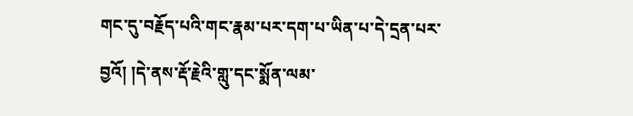གང་དུ་བརྗོད་པའི་གང་རྣམ་པར་དག་པ་ཡིན་པ་དེ་དྲན་པར་བྱའོ། །དེ་ནས་རྡོ་རྗེའི་གླུ་དང་སྨོན་ལམ་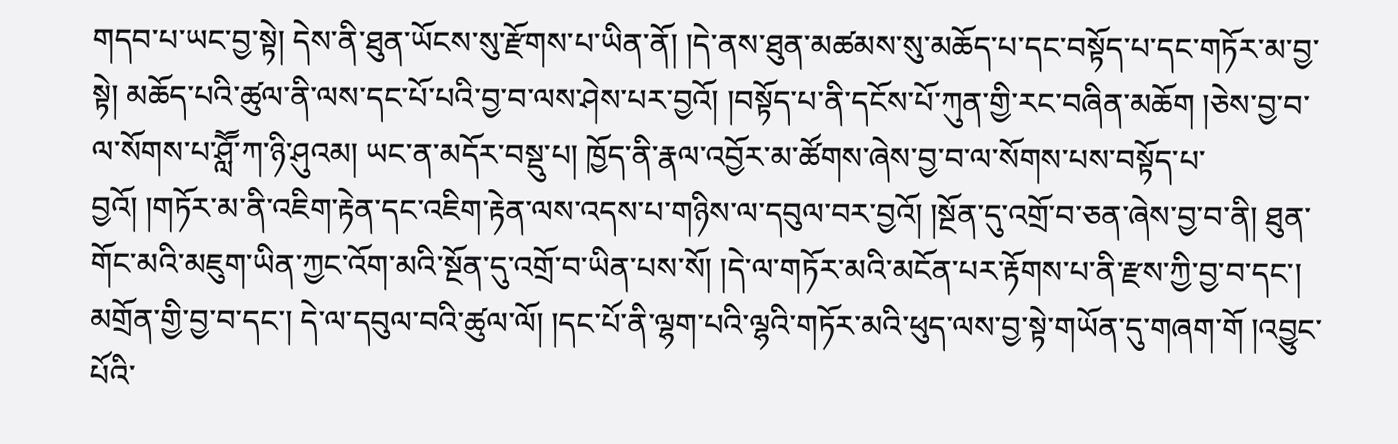གདབ་པ་ཡང་བྱ་སྟེ། དེས་ནི་ཐུན་ཡོངས་སུ་རྫོགས་པ་ཡིན་ནོ། །དེ་ནས་ཐུན་མཚམས་སུ་མཆོད་པ་དང་བསྟོད་པ་དང་གཏོར་མ་བྱ་སྟེ། མཆོད་པའི་ཚུལ་ནི་ལས་དང་པོ་པའི་བྱ་བ་ལས་ཤེས་པར་བྱའོ། །བསྟོད་པ་ནི་དངོས་པོ་ཀུན་གྱི་རང་བཞིན་མཆོག །ཅེས་བྱ་བ་ལ་སོགས་པ་ཤླཽ་ཀ་ཉི་ཤུའམ། ཡང་ན་མདོར་བསྡུ་པ། ཁྱོད་ནི་རྣལ་འབྱོར་མ་ཚོགས་ཞེས་བྱ་བ་ལ་སོགས་པས་བསྟོད་པ་བྱའོ། །གཏོར་མ་ནི་འཇིག་རྟེན་དང་འཇིག་རྟེན་ལས་འདས་པ་གཉིས་ལ་དབུལ་བར་བྱའོ། །སྔོན་དུ་འགྲོ་བ་ཅན་ཞེས་བྱ་བ་ནི། ཐུན་གོང་མའི་མཇུག་ཡིན་ཀྱང་འོག་མའི་སྔོན་དུ་འགྲོ་བ་ཡིན་པས་སོ། །དེ་ལ་གཏོར་མའི་མངོན་པར་རྟོགས་པ་ནི་རྫས་ཀྱི་བྱ་བ་དང་། མགྲོན་གྱི་བྱ་བ་དང་། དེ་ལ་དབུལ་བའི་ཚུལ་ལོ། །དང་པོ་ནི་ལྷག་པའི་ལྷའི་གཏོར་མའི་ཕུད་ལས་བྱ་སྟེ་གཡོན་དུ་གཞག་གོ །འབྱུང་པོའི་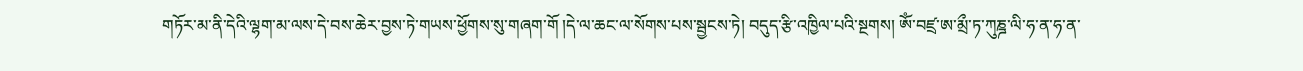གཏོར་མ་ནི་དེའི་ལྷག་མ་ལས་དེ་བས་ཆེར་བྱས་ཏེ་གཡས་ཕྱོགས་སུ་གཞག་གོ །དེ་ལ་ཆང་ལ་སོགས་པས་སྦྱངས་ཏེ། བདུད་རྩི་འཁྱིལ་པའི་སྔགས། ཨོཾ་བཛྲ་ཨ་མྲྀ་ཏ་ཀུཎྜ་ལི་ཧ་ན་ཧ་ན་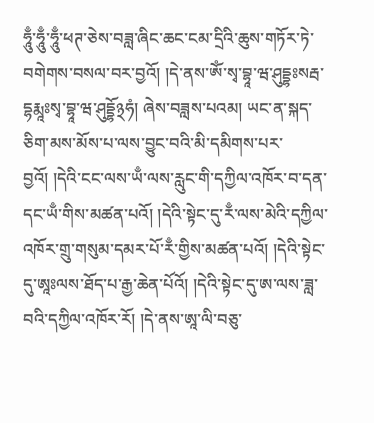ཧཱུྃ་ཧཱུྃ་ཧཱུྃ་ཕཊ་ཅེས་བཟླ་ཞིང་ཆང་ངམ་དྲིའི་ཆུས་གཏོར་ཏེ་བགེགས་བསལ་བར་བྱའོ། །དེ་ནས་ཨོཾ་སྭ་བྷཱ་ཝ་ཤུདྡྷཿསརྦ་དྷརྨཱཿསྭ་བྷཱ་ཝ་ཤུདྡྷོ྅ཧཾ། ཞེས་བཟླས་པའམ། ཡང་ན་སྐད་ཅིག་མས་མོས་པ་ལས་བྱུང་བའི་མི་དམིགས་པར་བྱའོ། །དེའི་ངང་ལས་ཡྃ་ལས་རླུང་གི་དཀྱིལ་འཁོར་བ་དན་དང་ཡྃ་གིས་མཚན་པའོ། །དེའི་སྟེང་དུ་རྃ་ལས་མེའི་དཀྱིལ་འཁོར་གྲུ་གསུམ་དམར་པོ་རྃ་གྱིས་མཚན་པའོ། །དེའི་སྟེང་དུ་ཨཱཿལས་ཐོད་པ་རྒྱ་ཆེན་པོའོ། །དེའི་སྟེང་དུ་ཨ་ལས་ཟླ་བའི་དཀྱིལ་འཁོར་རོ། །དེ་ནས་ཨཱ་ལི་བཅུ་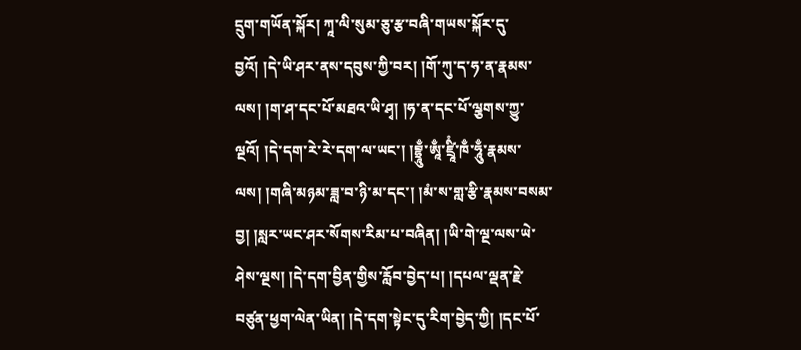དྲུག་གཡོན་སྐོར། ཀཱ་ལི་སུམ་ཅུ་རྩ་བཞི་གཡས་སྐོར་དུ་བྱའོ། །དེ་ཡི་ཤར་ནས་དབུས་ཀྱི་བར། །གོ་ཀུ་ད་ཧ་ན་རྣམས་ལས། །ག་ཤ་དང་པོ་མཐའ་ཡི་ཤྭ། །ཧ་ན་དང་པོ་ལྕགས་ཀྱུ་ལྔའོ། །དེ་དག་རེ་རེ་དག་ལ་ཡང་། །བྷྲཱུྃ་ཨཱྃ་ཛྲཱིཾ་ཁྃ་ཧཱུྃ་རྣམས་ལས། །གཞི་མཉམ་ཟླ་བ་ཉི་མ་དང་། །མཾ་ས་གླ་རྩི་རྣམས་བསམ་བྱ། །སླར་ཡང་ཤར་སོགས་རིམ་པ་བཞིན། །ཡི་གེ་ལྔ་ལས་ཡེ་ཤེས་ལྔས། །དེ་དག་བྱིན་གྱིས་རློབ་བྱེད་པ། །དཔལ་ལྡན་རྗེ་བཙུན་ཕྱག་ལེན་ཡིན། །དེ་དག་སྟེང་དུ་རིག་བྱེད་ཀྱི། །དང་པོ་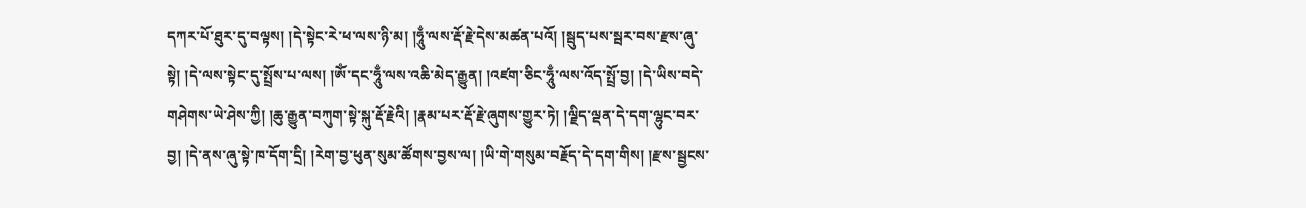དཀར་པོ་ཐུར་དུ་བལྟས། །དེ་སྟེང་རེ་ཕ་ལས་ཉི་མ། །ཧཱུྃ་ལས་རྡོ་རྗེ་དེས་མཚན་པའོ། །སྦུད་པས་སྦར་བས་རྫས་ཞུ་སྟེ། །དེ་ལས་སྟེང་དུ་སྤྲོས་པ་ལས། །ཨོཾ་དང་ཧཱུྃ་ལས་འཆི་མེད་རྒྱུན། །འཛག་ཅིང་ཧཱུྃ་ལས་འོད་སྤྲོ་བྱ། །དེ་ཡིས་བདེ་གཤེགས་ཡེ་ཤེས་ཀྱི། །ཆུ་རྒྱུན་བཀུག་སྟེ་སྐུ་རྡོ་རྗེའི། །རྣམ་པར་རྡོ་རྗེ་ཞུགས་གྱུར་ཏེ། །ལྗིད་ལྡན་དེ་དག་ལྷུང་བར་བྱ། །དེ་ནས་ཞུ་སྟེ་ཁ་དོག་དྲི། །རེག་བྱ་ཕུན་སུམ་ཚོགས་བྱས་ལ། །ཡི་གེ་གསུམ་བརྗོད་དེ་དག་གིས། །རྫས་སྦྱངས་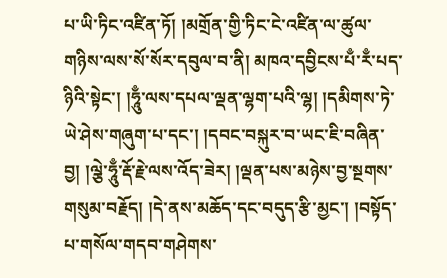པ་ཡི་ཏིང་འཛིན་ཏོ། །མགྲོན་གྱི་ཏིང་ངེ་འཛིན་ལ་ཚུལ་གཉིས་ལས་སོ་སོར་དབུལ་བ་ནི། མཁའ་དབྱིངས་པྃ་རྃ་པད་ཉིའི་སྟེང་། །ཧཱུྃ་ལས་དཔལ་ལྡན་ལྷག་པའི་ལྷ། །དམིགས་ཏེ་ཡེ་ཤེས་གཞུག་པ་དང་། །དབང་བསྐུར་བ་ཡང་ཇི་བཞིན་བྱ། །ལྕེ་ཧཱུྃ་རྡོ་རྗེ་ལས་འོད་ཟེར། །ལྡན་པས་མཉེས་བྱ་སྔགས་གསུམ་བརྗོད། །དེ་ནས་མཆོད་དང་བདུད་རྩི་མྱང་། །བསྟོད་པ་གསོལ་གདབ་གཤེགས་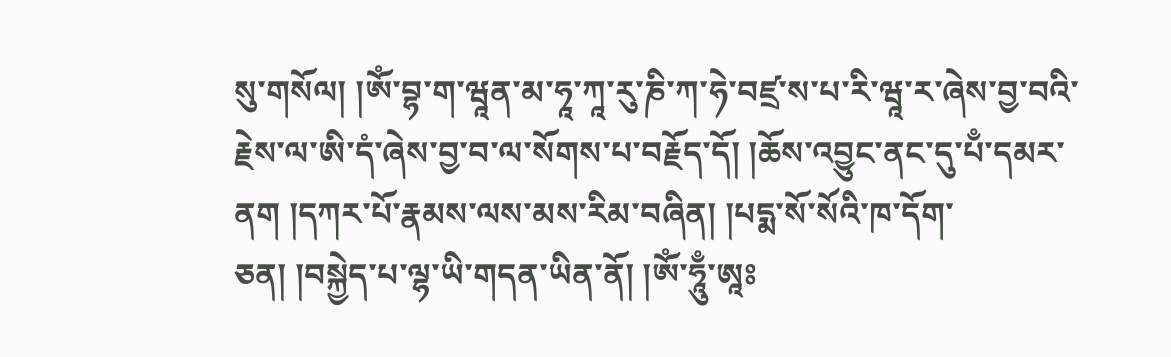སུ་གསོལ། །ཨོཾ་བྷ་ག་ཝཱན་མ་ཧཱ་ཀཱ་རུ་ཎི་ཀ་ཧེ་བཛྲ་ས་པ་རི་ཝཱ་ར་ཞེས་བྱ་བའི་རྗེས་ལ་ཨི་དཾ་ཞེས་བྱ་བ་ལ་སོགས་པ་བརྗོད་དོ། །ཆོས་འབྱུང་ནང་དུ་པྃ་དམར་ནག །དཀར་པོ་རྣམས་ལས་མས་རིམ་བཞིན། །པདྨ་སོ་སོའི་ཁ་དོག་ཅན། །བསྐྱེད་པ་ལྷ་ཡི་གདན་ཡིན་ནོ། །ཨོཾ་ཧཱུྃ་ཨཱཿ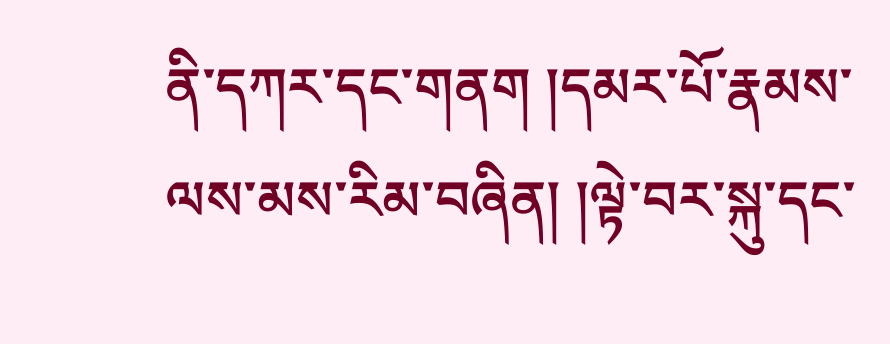ནི་དཀར་དང་གནག །དམར་པོ་རྣམས་ལས་མས་རིམ་བཞིན། །ལྟེ་བར་སྐུ་དང་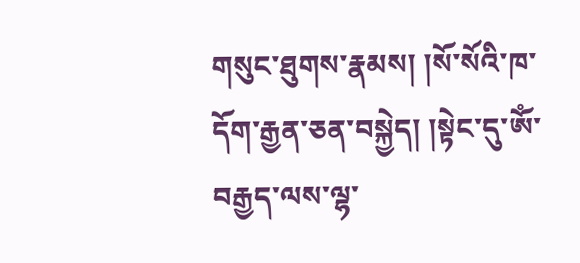གསུང་ཐུགས་རྣམས། །སོ་སོའི་ཁ་དོག་རྒྱན་ཅན་བསྐྱེད། །སྟེང་དུ་ཨོཾ་བརྒྱད་ལས་ལྷ་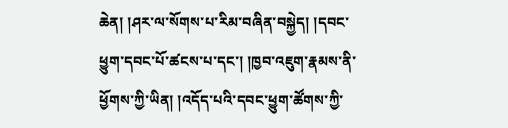ཆེན། །ཤར་ལ་སོགས་པ་རིམ་བཞིན་བསྐྱེད། །དབང་ཕྱུག་དབང་པོ་ཚངས་པ་དང་། །ཁྱབ་འཇུག་རྣམས་ནི་ཕྱོགས་ཀྱི་ཡིན། །འདོད་པའི་དབང་ཕྱུག་ཚོགས་ཀྱི་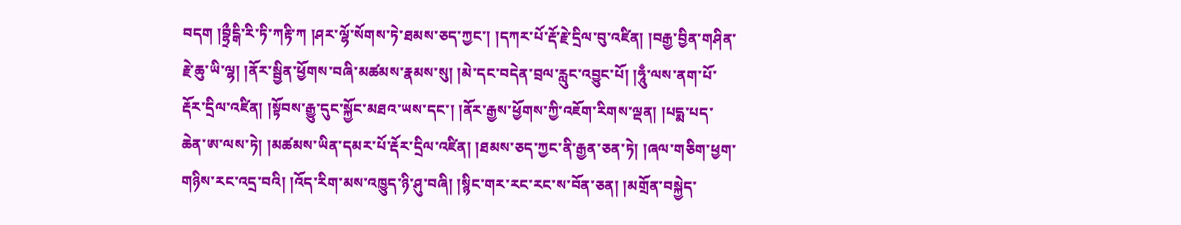བདག །བྷྲྀངྒི་རི་ཏི་ཀརྟི་ཀ །ཤར་ལྷོ་སོགས་ཏེ་ཐམས་ཅད་ཀྱང་། །དཀར་པོ་རྡོ་རྗེ་དྲིལ་བུ་འཛིན། །བརྒྱ་བྱིན་གཤིན་རྗེ་ཆུ་ཡི་ལྷ། །ནོར་སྦྱིན་ཕྱོགས་བཞི་མཚམས་རྣམས་སུ། །མེ་དང་བདེན་བྲལ་རླུང་འབྱུང་པོ། །ཧཱུྃ་ལས་ནག་པོ་རྡོར་དྲིལ་འཛིན། །སྟོབས་རྒྱུ་དུང་སྐྱོང་མཐའ་ཡས་དང་། །ནོར་རྒྱས་ཕྱོགས་ཀྱི་འཇོག་རིགས་ལྡན། །པདྨ་པད་ཆེན་ཨ་ལས་ཏེ། །མཚམས་ཡིན་དམར་པོ་རྡོར་དྲིལ་འཛིན། །ཐམས་ཅད་ཀྱང་ནི་རྒྱན་ཅན་ཏེ། །ཞལ་གཅིག་ཕྱག་གཉིས་རང་འདྲ་བའི། །འོད་རིག་མས་འཁྱུད་ཉི་ཤུ་བཞི། །སྙིང་གར་རང་རང་ས་བོན་ཅན། །མགྲོན་བསྐྱེད་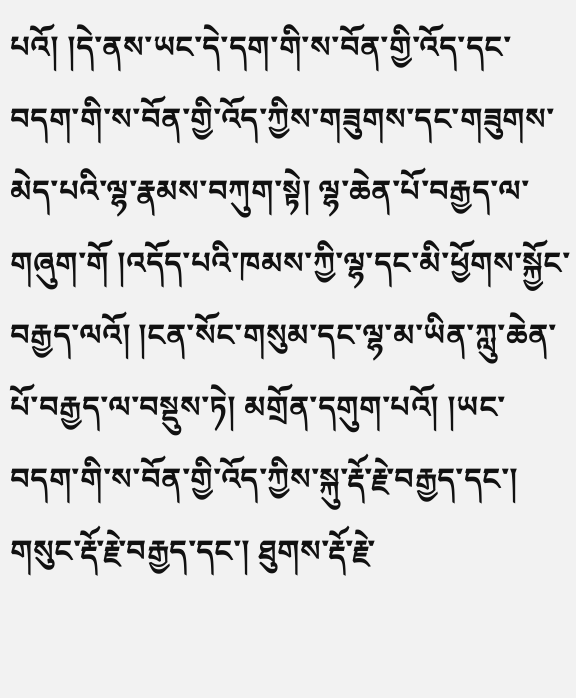པའོ། །དེ་ནས་ཡང་དེ་དག་གི་ས་བོན་གྱི་འོད་དང་བདག་གི་ས་བོན་གྱི་འོད་ཀྱིས་གཟུགས་དང་གཟུགས་མེད་པའི་ལྷ་རྣམས་བཀུག་སྟེ། ལྷ་ཆེན་པོ་བརྒྱད་ལ་གཞུག་གོ །འདོད་པའི་ཁམས་ཀྱི་ལྷ་དང་མི་ཕྱོགས་སྐྱོང་བརྒྱད་ལའོ། །ངན་སོང་གསུམ་དང་ལྷ་མ་ཡིན་ཀླུ་ཆེན་པོ་བརྒྱད་ལ་བསྡུས་ཏེ། མགྲོན་དགུག་པའོ། །ཡང་བདག་གི་ས་བོན་གྱི་འོད་ཀྱིས་སྐུ་རྡོ་རྗེ་བརྒྱད་དང་། གསུང་རྡོ་རྗེ་བརྒྱད་དང་། ཐུགས་རྡོ་རྗེ་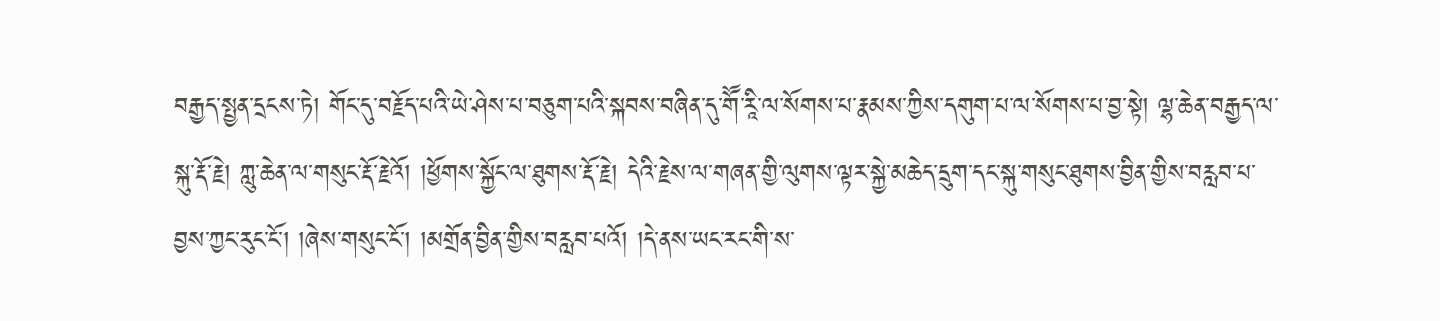བརྒྱད་སྤྱན་དྲངས་ཏེ། གོང་དུ་བརྗོད་པའི་ཡེ་ཤེས་པ་བཅུག་པའི་སྐབས་བཞིན་དུ་གཽ་རཱི་ལ་སོགས་པ་རྣམས་ཀྱིས་དགུག་པ་ལ་སོགས་པ་བྱ་སྟེ། ལྷ་ཆེན་བརྒྱད་ལ་སྐུ་རྡོ་རྗེ། ཀླུ་ཆེན་ལ་གསུང་རྡོ་རྗེའོ། །ཕྱོགས་སྐྱོང་ལ་ཐུགས་རྡོ་རྗེ། དེའི་རྗེས་ལ་གཞན་གྱི་ལུགས་ལྟར་སྐྱེ་མཆེད་དྲུག་དང་སྐུ་གསུང་ཐུགས་བྱིན་གྱིས་བརླབ་པ་བྱས་ཀྱང་རུང་ངོ་། །ཞེས་གསུང་ངོ་། །མགྲོན་བྱིན་གྱིས་བརླབ་པའོ། །དེ་ནས་ཡང་རང་གི་ས་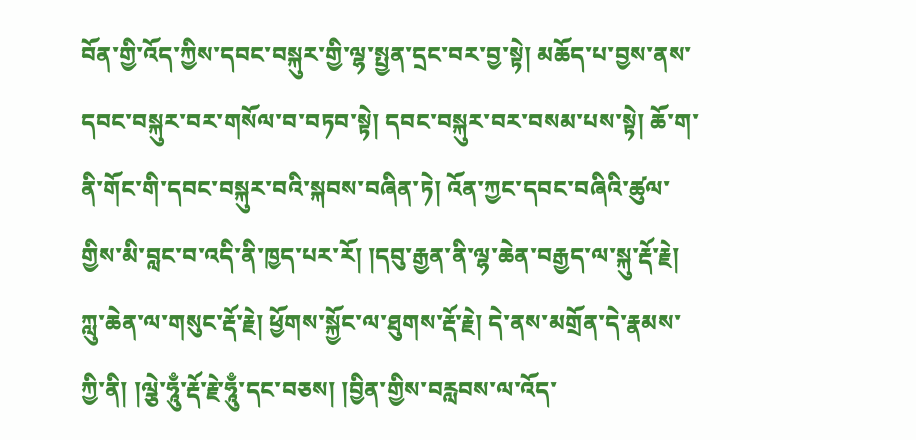བོན་གྱི་འོད་ཀྱིས་དབང་བསྐུར་གྱི་ལྷ་སྤྱན་དྲང་བར་བྱ་སྟེ། མཆོད་པ་བྱས་ནས་དབང་བསྐུར་བར་གསོལ་བ་བཏབ་སྟེ། དབང་བསྐུར་བར་བསམ་པས་སྟེ། ཆོ་ག་ནི་གོང་གི་དབང་བསྐུར་བའི་སྐབས་བཞིན་ཏེ། འོན་ཀྱང་དབང་བཞིའི་ཚུལ་གྱིས་མི་བླང་བ་འདི་ནི་ཁྱད་པར་རོ། །དབུ་རྒྱན་ནི་ལྷ་ཆེན་བརྒྱད་ལ་སྐུ་རྡོ་རྗེ། ཀླུ་ཆེན་ལ་གསུང་རྡོ་རྗེ། ཕྱོགས་སྐྱོང་ལ་ཐུགས་རྡོ་རྗེ། དེ་ནས་མགྲོན་དེ་རྣམས་ཀྱི་ནི། །ལྕེ་ཧཱུྃ་རྡོ་རྗེ་ཧཱུྃ་དང་བཅས། །བྱིན་གྱིས་བརླབས་ལ་འོད་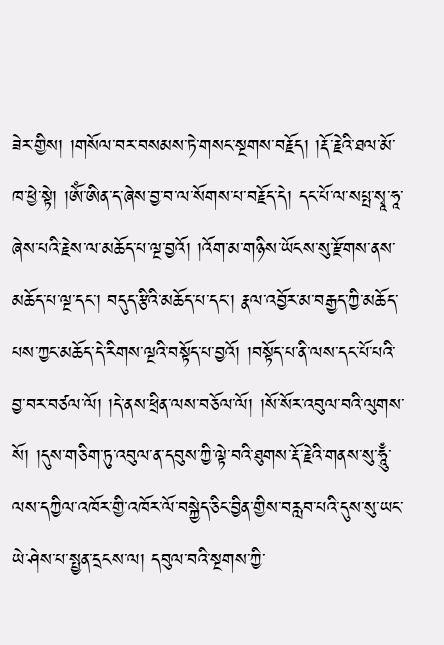ཟེར་གྱིས། །གསོལ་བར་བསམས་ཏེ་གསང་སྔགས་བརྗོད། །རྡོ་རྗེའི་ཐལ་མོ་ཁ་ཕྱེ་སྟེ། །ཨོཾ་ཨིན་ད་ཞེས་བྱ་བ་ལ་སོགས་པ་བརྗོད་དེ། དང་པོ་ལ་སཔྤ་སྭཱ་ཧཱ་ཞེས་པའི་རྗེས་ལ་མཆོད་པ་ལྔ་བྱའོ། །འོག་མ་གཉིས་ཡོངས་སུ་རྫོགས་ནས་མཆོད་པ་ལྔ་དང་། བདུད་རྩིའི་མཆོད་པ་དང་། རྣལ་འབྱོར་མ་བརྒྱད་ཀྱི་མཆོད་པས་ཀྱང་མཆོད་དེ་རིགས་ལྔའི་བསྟོད་པ་བྱའོ། །བསྟོད་པ་ནི་ལས་དང་པོ་པའི་བྱ་བར་བཙལ་ལོ། །དེ་ནས་ཕྲིན་ལས་བཅོལ་ལོ། །སོ་སོར་འབུལ་བའི་ལུགས་སོ། །དུས་གཅིག་ཏུ་འབུལ་ན་དབུས་ཀྱི་ལྟེ་བའི་ཐུགས་རྡོ་རྗེའི་གནས་སུ་ཧཱུྃ་ལས་དཀྱིལ་འཁོར་གྱི་འཁོར་ལོ་བསྐྱེད་ཅིང་བྱིན་གྱིས་བརླབ་པའི་དུས་སུ་ཡང་ཡེ་ཤེས་པ་སྤྱན་དྲངས་ལ། དབུལ་བའི་སྔགས་ཀྱི་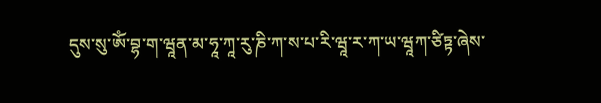དུས་སུ་ཨོཾ་བྷ་ག་ཝཱན་མ་ཧཱ་ཀཱ་རུ་ཎི་ཀ་ས་པ་རི་ཝཱ་ར་ཀ་ཡ་ཝཱཀ་ཙིཏྟ་ཞེས་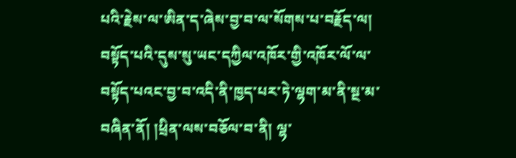པའི་རྗེས་ལ་ཨིན་ད་ཞེས་བྱ་བ་ལ་སོགས་པ་བརྗོད་ལ། བསྟོད་པའི་དུས་སུ་ཡང་དཀྱིལ་འཁོར་གྱི་འཁོར་ལོ་ལ་བསྟོད་པའང་བྱ་བ་འདི་ནི་ཁྱད་པར་ཏེ་ལྷག་མ་ནི་སྔ་མ་བཞིན་ནོ། །ཕྲིན་ལས་བཅོལ་བ་ནི། ལྷ་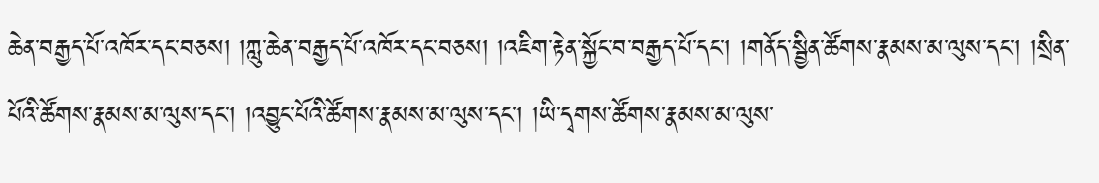ཆེན་བརྒྱད་པོ་འཁོར་དང་བཅས། །ཀླུ་ཆེན་བརྒྱད་པོ་འཁོར་དང་བཅས། །འཇིག་རྟེན་སྐྱོང་བ་བརྒྱད་པོ་དང་། །གནོད་སྦྱིན་ཚོགས་རྣམས་མ་ལུས་དང་། །སྲིན་པོའི་ཚོགས་རྣམས་མ་ལུས་དང་། །འབྱུང་པོའི་ཚོགས་རྣམས་མ་ལུས་དང་། །ཡི་དྭགས་ཚོགས་རྣམས་མ་ལུས་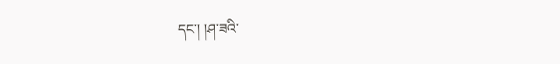དང་། །ཤ་ཟའི་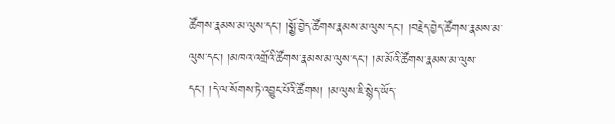ཚོགས་རྣམས་མ་ལུས་དང་། །སྨྱོ་བྱེད་ཚོགས་རྣམས་མ་ལུས་དང་། །བརྗེད་བྱེད་ཚོགས་རྣམས་མ་ལུས་དང་། །མཁའ་འགྲོའི་ཚོགས་རྣམས་མ་ལུས་དང་། །མ་མོའི་ཚོགས་རྣམས་མ་ལུས་དང་། །དེ་ལ་སོགས་ཏེ་འབྱུང་པོའི་ཚོགས། །མ་ལུས་ཇི་སྙེད་ཡོད་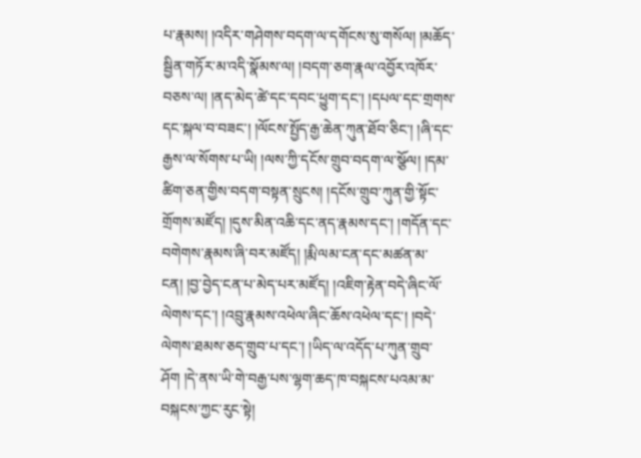པ་རྣམས། །འདིར་གཤེགས་བདག་ལ་དགོངས་སུ་གསོལ། །མཆོད་སྦྱིན་གཏོར་མ་འདི་སྣོམས་ལ། །བདག་ཅག་རྣལ་འབྱོར་འཁོར་བཅས་ལ། །ནད་མེད་ཚེ་དང་དབང་ཕྱུག་དང་། །དཔལ་དང་གྲགས་དང་སྐལ་བ་བཟང་། །ལོངས་སྤྱོད་རྒྱ་ཆེན་ཀུན་ཐོབ་ཅིང་། །ཞི་དང་རྒྱས་ལ་སོགས་པ་ཡི། །ལས་ཀྱི་དངོས་གྲུབ་བདག་ལ་སྩོལ། །དམ་ཚིག་ཅན་གྱིས་བདག་བསྟན་སྲུངས། །དངོས་གྲུབ་ཀུན་གྱི་སྟོང་གྲོགས་མཛོད། །དུས་མིན་འཆི་དང་ནད་རྣམས་དང་། །གདོན་དང་བགེགས་རྣམས་ཞི་བར་མཛོད། །རྨི་ལམ་ངན་དང་མཚན་མ་ངན། །བྱ་བྱེད་ངན་པ་མེད་པར་མཛོད། །འཇིག་རྟེན་བདེ་ཞིང་ལོ་ལེགས་དང་། །འབྲུ་རྣམས་འཕེལ་ཞིང་ཆོས་འཕེལ་དང་། །བདེ་ལེགས་ཐམས་ཅད་གྲུབ་པ་དང་། །ཡིད་ལ་འདོད་པ་ཀུན་གྲུབ་ཤོག །དེ་ནས་ཡི་གེ་བརྒྱ་པས་ལྷག་ཆད་ཁ་བསྐངས་པའམ་མ་བསྐངས་ཀྱང་རུང་སྟེ།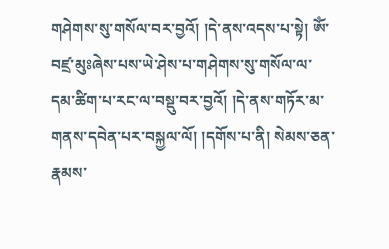གཤེགས་སུ་གསོལ་བར་བྱའོ། །དེ་ནས་འདས་པ་སྟེ། ཨོཾ་བཛྲ་མུཿཞེས་པས་ཡེ་ཤེས་པ་གཤེགས་སུ་གསོལ་ལ་དམ་ཚིག་པ་རང་ལ་བསྡུ་བར་བྱའོ། །དེ་ནས་གཏོར་མ་གནས་དབེན་པར་བསྐྱལ་ལོ། །དགོས་པ་ནི། སེམས་ཅན་རྣམས་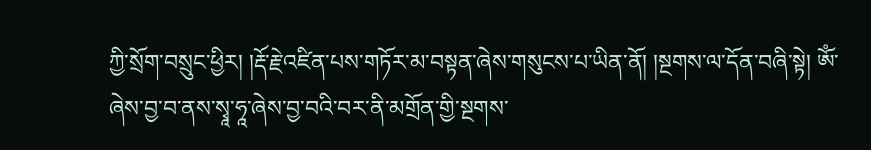ཀྱི་སྲོག་བསྲུང་ཕྱིར། །རྡོ་རྗེ་འཛིན་པས་གཏོར་མ་བསྟན་ཞེས་གསུངས་པ་ཡིན་ནོ། །སྔགས་ལ་དོན་བཞི་སྟེ། ཨོཾ་ཞེས་བྱ་བ་ནས་སྭཱ་ཧཱ་ཞེས་བྱ་བའི་བར་ནི་མགྲོན་གྱི་སྔགས་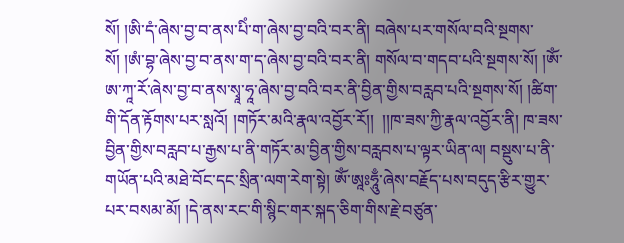སོ། །ཨི་དཾ་ཞེས་བྱ་བ་ནས་པིཾ་ག་ཞེས་བྱ་བའི་བར་ནི། བཞེས་པར་གསོལ་བའི་སྔགས་སོ། །ཨཾ་བྷ་ཞེས་བྱ་བ་ནས་ག་ད་ཞེས་བྱ་བའི་བར་ནི། གསོལ་བ་གདབ་པའི་སྔགས་སོ། །ཨོཾ་ཨ་ཀཱ་རོ་ཞེས་བྱ་བ་ནས་སྭཱ་ཧཱ་ཞེས་བྱ་བའི་བར་ནི་བྱིན་གྱིས་བརླབ་པའི་སྔགས་སོ། །ཚིག་གི་དོན་རྟོགས་པར་སླའོ། །གཏོར་མའི་རྣལ་འབྱོར་རོ།།  །།ཁ་ཟས་ཀྱི་རྣལ་འབྱོར་ནི། ཁ་ཟས་བྱིན་གྱིས་བརླབ་པ་རྒྱས་པ་ནི་གཏོར་མ་བྱིན་གྱིས་བརླབས་པ་ལྟར་ཡིན་ལ། བསྡུས་པ་ནི་གཡོན་པའི་མཐེ་བོང་དང་སྲིན་ལག་རེག་སྟེ། ཨོཾ་ཨཱཿཧཱུྃ་ཞེས་བརྗོད་པས་བདུད་རྩིར་གྱུར་པར་བསམ་མོ། །དེ་ནས་རང་གི་སྙིང་གར་སྐད་ཅིག་གིས་རྗེ་བཙུན་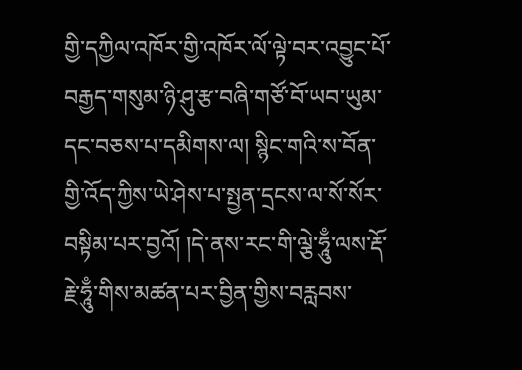གྱི་དཀྱིལ་འཁོར་གྱི་འཁོར་ལོ་ལྟེ་བར་འབྱུང་པོ་བརྒྱད་གསུམ་ཉི་ཤུ་རྩ་བཞི་གཙོ་བོ་ཡབ་ཡུམ་དང་བཅས་པ་དམིགས་ལ། སྙིང་གའི་ས་བོན་གྱི་འོད་ཀྱིས་ཡེ་ཤེས་པ་སྤྱན་དྲངས་ལ་སོ་སོར་བསྟིམ་པར་བྱའོ། །དེ་ནས་རང་གི་ལྕེ་ཧཱུྃ་ལས་རྡོ་རྗེ་ཧཱུྃ་གིས་མཚན་པར་བྱིན་གྱིས་བརླབས་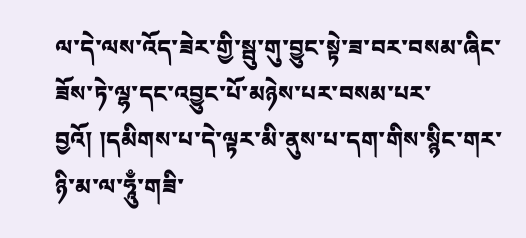ལ་དེ་ལས་འོད་ཟེར་གྱི་སྦུ་གུ་བྱུང་སྟེ་ཟ་བར་བསམ་ཞིང་ཟོས་ཏེ་ལྷ་དང་འབྱུང་པོ་མཉེས་པར་བསམ་པར་བྱའོ། །དམིགས་པ་དེ་ལྟར་མི་ནུས་པ་དག་གིས་སྙིང་གར་ཉི་མ་ལ་ཧཱུྃ་གཟི་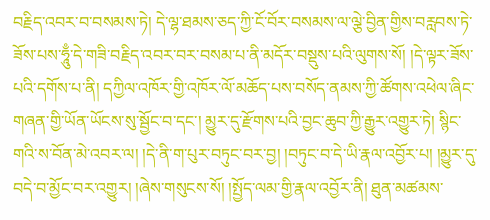བརྗིད་འབར་བ་བསམས་ཏེ། དེ་ལྷ་ཐམས་ཅད་ཀྱི་ངོ་བོར་བསམས་ལ་ལྕེ་བྱིན་གྱིས་བརླབས་ཏེ་ཟོས་པས་ཧཱུྃ་དེ་གཟི་བརྗིད་འབར་བར་བསམ་པ་ནི་མདོར་བསྡུས་པའི་ལུགས་སོ། །དེ་ལྟར་ཟོས་པའི་དགོས་པ་ནི། དཀྱིལ་འཁོར་གྱི་འཁོར་ལོ་མཆོད་པས་བསོད་ནམས་ཀྱི་ཚོགས་འཕེལ་ཞིང་གཞན་གྱི་ཡོན་ཡོངས་སུ་སྦྱོང་བ་དང་། མྱུར་དུ་རྫོགས་པའི་བྱང་ཆུབ་ཀྱི་རྒྱུར་འགྱུར་ཏེ། སྙིང་གའི་ས་བོན་མེ་འབར་ལ། །དེ་ནི་ག་པུར་བཏུང་བར་བྱ། །བཏུང་བ་དེ་ཡི་རྣལ་འབྱོར་པ། །མྱུར་དུ་བདེ་བ་མྱོང་བར་འགྱུར། །ཞེས་གསུངས་སོ། །སྤྱོད་ལམ་གྱི་རྣལ་འབྱོར་ནི། ཐུན་མཚམས་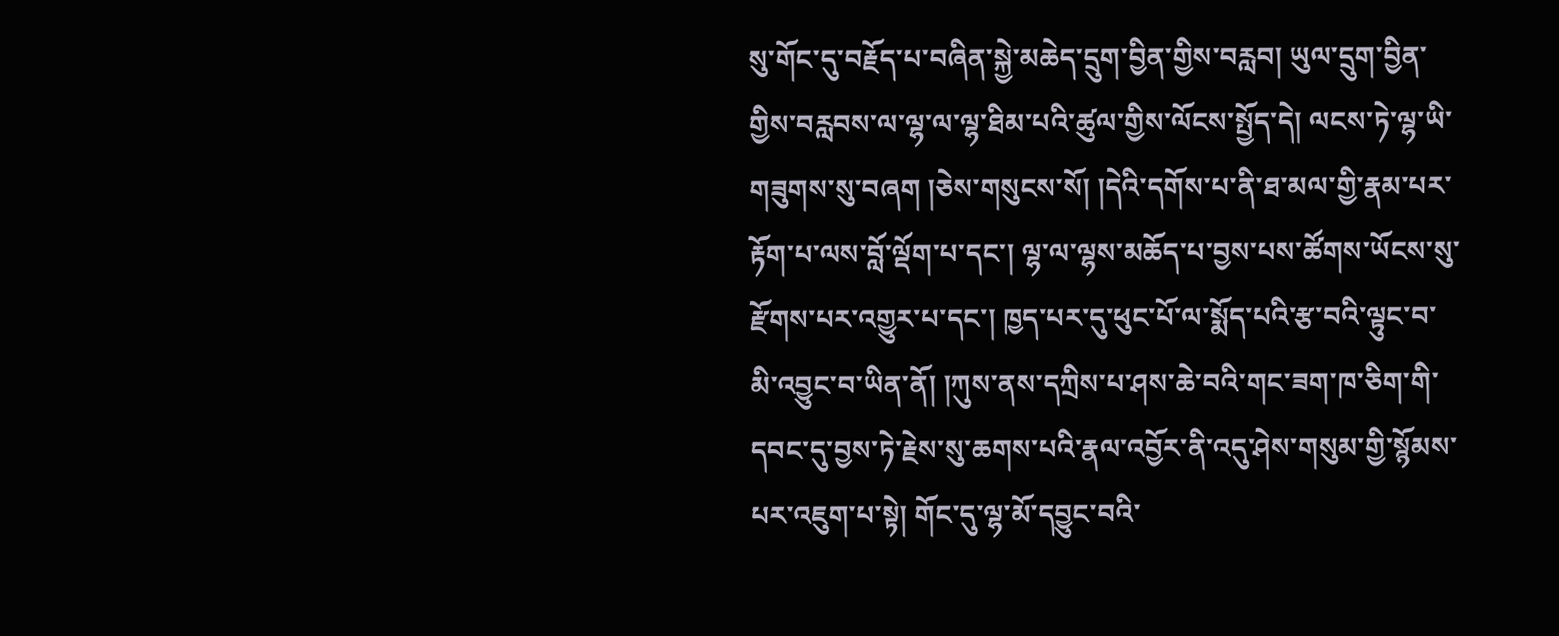སུ་གོང་དུ་བརྗོད་པ་བཞིན་སྐྱེ་མཆེད་དྲུག་བྱིན་གྱིས་བརླབ། ཡུལ་དྲུག་བྱིན་གྱིས་བརླབས་ལ་ལྷ་ལ་ལྷ་ཐིམ་པའི་ཚུལ་གྱིས་ལོངས་སྤྱོད་དེ། ལངས་ཏེ་ལྷ་ཡི་གཟུགས་སུ་བཞག །ཅེས་གསུངས་སོ། །དེའི་དགོས་པ་ནི་ཐ་མལ་གྱི་རྣམ་པར་རྟོག་པ་ལས་བློ་ལྡོག་པ་དང་། ལྷ་ལ་ལྷས་མཆོད་པ་བྱས་པས་ཚོགས་ཡོངས་སུ་རྫོགས་པར་འགྱུར་པ་དང་། ཁྱད་པར་དུ་ཕུང་པོ་ལ་སྨོད་པའི་རྩ་བའི་ལྟུང་བ་མི་འབྱུང་བ་ཡིན་ནོ། །ཀུས་ནས་དཀྲིས་པ་ཤས་ཆེ་བའི་གང་ཟག་ཁ་ཅིག་གི་དབང་དུ་བྱས་ཏེ་རྗེས་སུ་ཆགས་པའི་རྣལ་འབྱོར་ནི་འདུ་ཤེས་གསུམ་གྱི་སྙོམས་པར་འཇུག་པ་སྟེ། གོང་དུ་ལྷ་མོ་དབྱུང་བའི་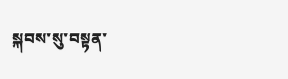སྐབས་སུ་བསྟན་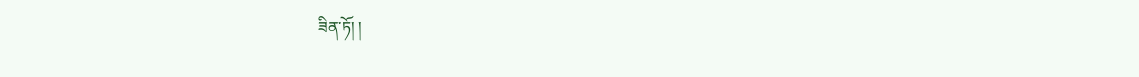ཟིན་ཏོ། །